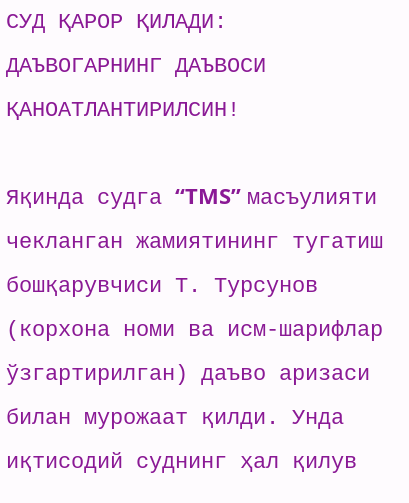СУД ҚАРОР ҚИЛАДИ: ДАЪВОГАРНИНГ ДАЪВОСИ ҚАНОАТЛАНТИРИЛСИН!

Яқинда судга “TMS” масъулияти чекланган жамиятининг тугатиш бошқарувчиси Т. Турсунов (корхона номи ва исм-шарифлар ўзгартирилган) даъво аризаси билан мурожаат қилди. Унда иқтисодий суднинг ҳал қилув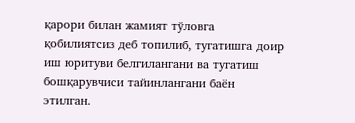қарори билан жамият тўловга қобилиятсиз деб топилиб, тугатишга доир иш юритуви белгилангани ва тугатиш бошқарувчиси тайинлангани баён этилган.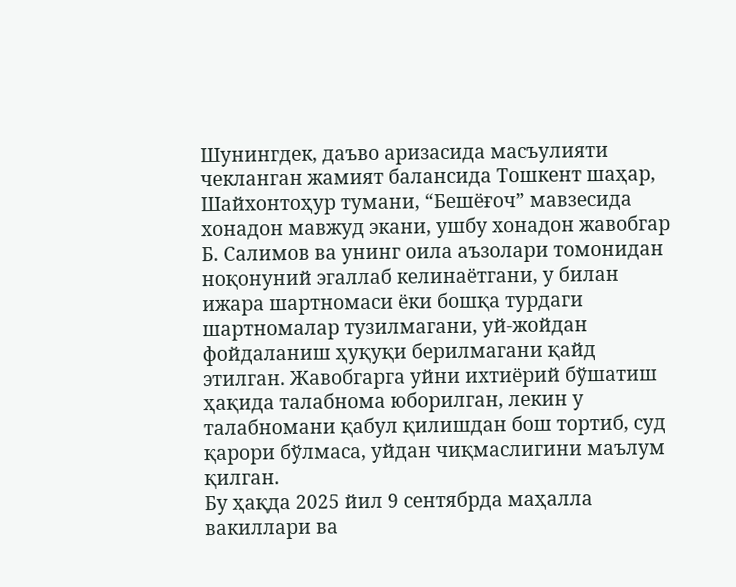Шунингдек, даъво аризасида масъулияти чекланган жамият балансида Тошкент шаҳар, Шайхонтоҳур тумани, “Бешёғоч” мавзесида хонадон мавжуд экани, ушбу хонадон жавобгар Б. Салимов ва унинг оила аъзолари томонидан ноқонуний эгаллаб келинаётгани, у билан ижара шартномаси ёки бошқа турдаги шартномалар тузилмагани, уй-жойдан фойдаланиш ҳуқуқи берилмагани қайд этилган. Жавобгарга уйни ихтиёрий бўшатиш ҳақида талабнома юборилган, лекин у талабномани қабул қилишдан бош тортиб, суд қарори бўлмаса, уйдан чиқмаслигини маълум қилган.
Бу ҳақда 2025 йил 9 сентябрда маҳалла вакиллари ва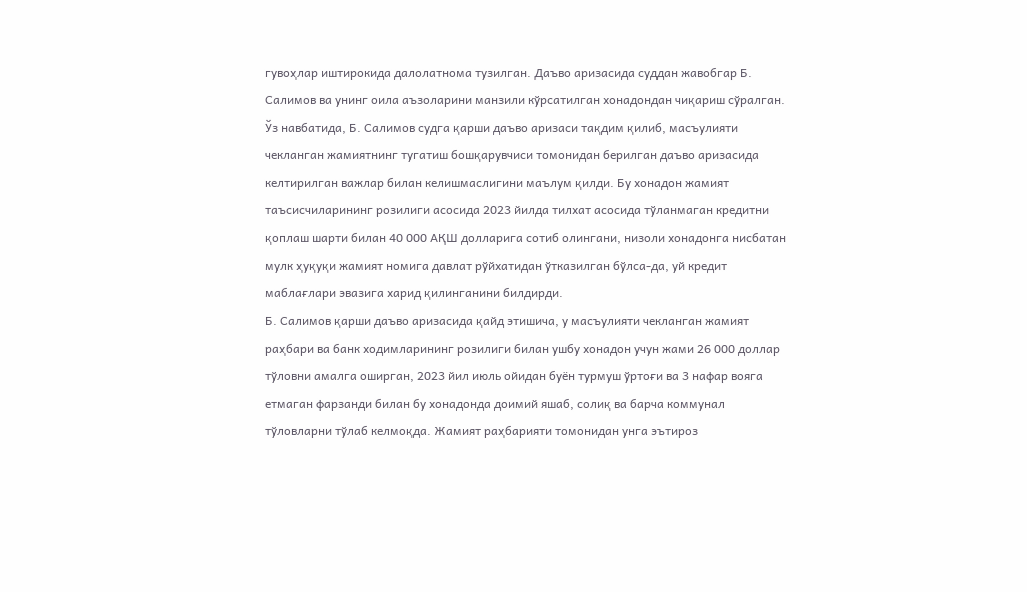гувоҳлар иштирокида далолатнома тузилган. Даъво аризасида суддан жавобгар Б. Салимов ва унинг оила аъзоларини манзили кўрсатилган хонадондан чиқариш сўралган.
Ўз навбатида, Б. Салимов судга қарши даъво аризаси тақдим қилиб, масъулияти чекланган жамиятнинг тугатиш бошқарувчиси томонидан берилган даъво аризасида келтирилган важлар билан келишмаслигини маълум қилди. Бу хонадон жамият таъсисчиларининг розилиги асосида 2023 йилда тилхат асосида тўланмаган кредитни қоплаш шарти билан 40 000 АҚШ долларига сотиб олингани, низоли хонадонга нисбатан мулк ҳуқуқи жамият номига давлат рўйхатидан ўтказилган бўлса-да, уй кредит маблағлари эвазига харид қилинганини билдирди.
Б. Салимов қарши даъво аризасида қайд этишича, у масъулияти чекланган жамият раҳбари ва банк ходимларининг розилиги билан ушбу хонадон учун жами 26 000 доллар тўловни амалга оширган, 2023 йил июль ойидан буён турмуш ўртоғи ва 3 нафар вояга етмаган фарзанди билан бу хонадонда доимий яшаб, солиқ ва барча коммунал тўловларни тўлаб келмоқда. Жамият раҳбарияти томонидан унга эътироз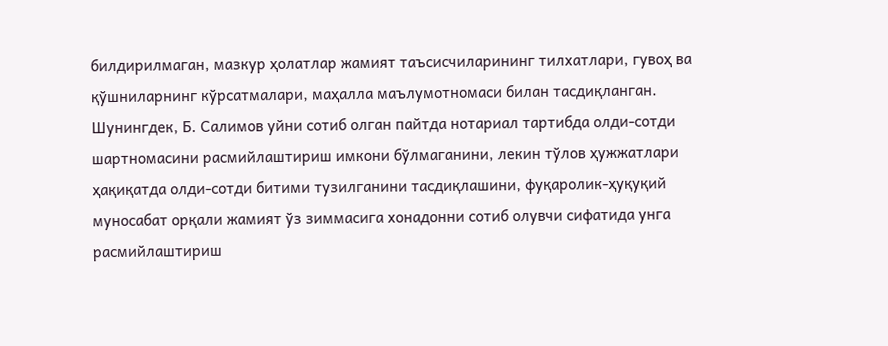билдирилмаган, мазкур ҳолатлар жамият таъсисчиларининг тилхатлари, гувоҳ ва қўшниларнинг кўрсатмалари, маҳалла маълумотномаси билан тасдиқланган.
Шунингдек, Б. Салимов уйни сотиб олган пайтда нотариал тартибда олди-сотди шартномасини расмийлаштириш имкони бўлмаганини, лекин тўлов ҳужжатлари ҳақиқатда олди-сотди битими тузилганини тасдиқлашини, фуқаролик-ҳуқуқий муносабат орқали жамият ўз зиммасига хонадонни сотиб олувчи сифатида унга расмийлаштириш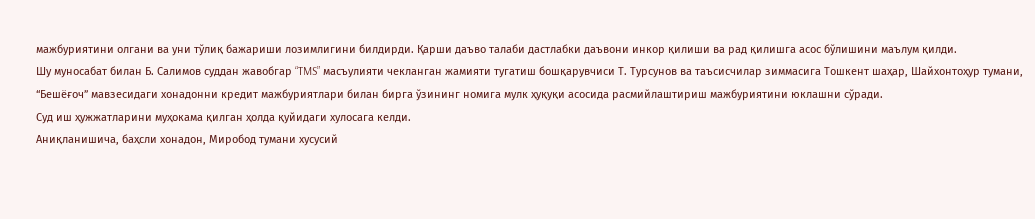мажбуриятини олгани ва уни тўлиқ бажариши лозимлигини билдирди. Қарши даъво талаби дастлабки даъвони инкор қилиши ва рад қилишга асос бўлишини маълум қилди.
Шу муносабат билан Б. Салимов суддан жавобгар “TMS” масъулияти чекланган жамияти тугатиш бошқарувчиси Т. Турсунов ва таъсисчилар зиммасига Тошкент шаҳар, Шайхонтоҳур тумани, “Бешёғоч” мавзесидаги хонадонни кредит мажбуриятлари билан бирга ўзининг номига мулк ҳуқуқи асосида расмийлаштириш мажбуриятини юклашни сўради.
Суд иш ҳужжатларини муҳокама қилган ҳолда қуйидаги хулосага келди.
Аниқланишича, баҳсли хонадон, Миробод тумани хусусий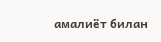амалиёт билан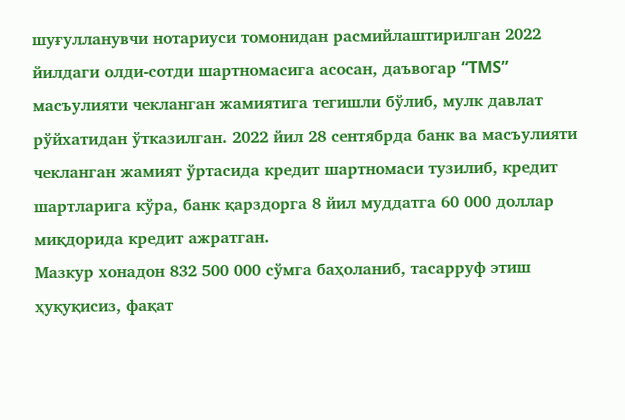шуғулланувчи нотариуси томонидан расмийлаштирилган 2022 йилдаги олди-сотди шартномасига асосан, даъвогар “TMS” масъулияти чекланган жамиятига тегишли бўлиб, мулк давлат рўйхатидан ўтказилган. 2022 йил 28 сентябрда банк ва масъулияти чекланган жамият ўртасида кредит шартномаси тузилиб, кредит шартларига кўра, банк қарздорга 8 йил муддатга 60 000 доллар миқдорида кредит ажратган.
Мазкур хонадон 832 500 000 сўмга баҳоланиб, тасарруф этиш ҳуқуқисиз, фақат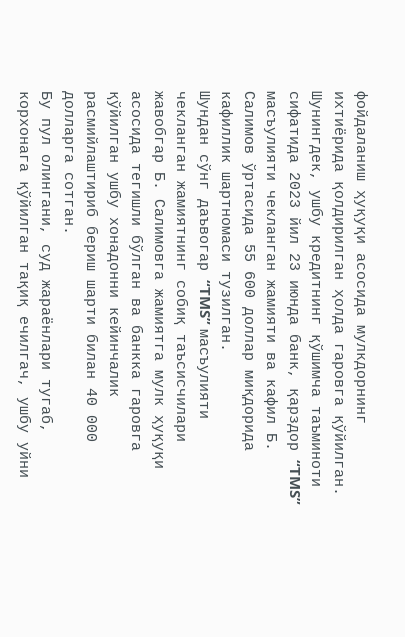фойдаланиш ҳуқуқи асосида мулкдорнинг ихтиёрида қолдирилган ҳолда гаровга қўйилган. Шунингдек, ушбу кредитнинг қўшимча таъминоти сифатида 2023 йил 23 июнда банк, қарздор “TMS” масъулияти чекланган жамияти ва кафил Б. Салимов ўртасида 55 600 доллар миқдорида кафиллик шартномаси тузилган.
Шундан сўнг даъвогар “TMS” масъулияти чекланган жамиятнинг собиқ таъсисчилари жавобгар Б. Салимовга жамиятга мулк ҳуқуқи асосида тегишли бўлган ва банкка гаровга қўйилган ушбу хонадонни кейинчалик расмийлаштириб бериш шарти билан 40 000 долларга сотган.
Бу пул олингани, суд жараёнлари тугаб, корхонага қўйилган тақиқ ечилгач, ушбу уйни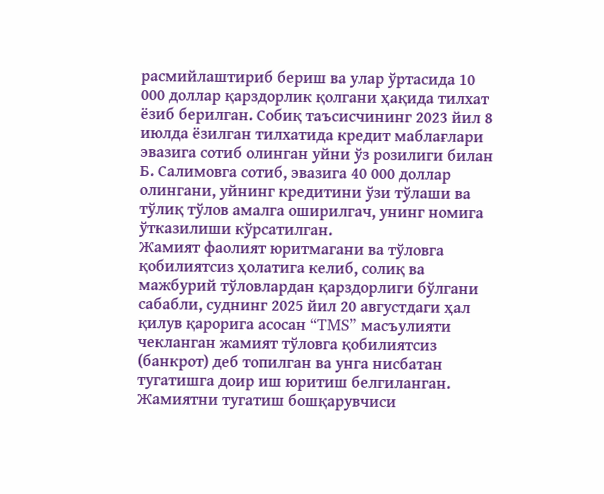расмийлаштириб бериш ва улар ўртасида 10 000 доллар қарздорлик қолгани ҳақида тилхат ёзиб берилган. Собиқ таъсисчининг 2023 йил 8 июлда ёзилган тилхатида кредит маблағлари эвазига сотиб олинган уйни ўз розилиги билан Б. Салимовга сотиб, эвазига 40 000 доллар олингани, уйнинг кредитини ўзи тўлаши ва тўлиқ тўлов амалга оширилгач, унинг номига ўтказилиши кўрсатилган.
Жамият фаолият юритмагани ва тўловга қобилиятсиз ҳолатига келиб, солиқ ва мажбурий тўловлардан қарздорлиги бўлгани сабабли, суднинг 2025 йил 20 августдаги ҳал қилув қарорига асосан “TMS” масъулияти чекланган жамият тўловга қобилиятсиз (банкрот) деб топилган ва унга нисбатан тугатишга доир иш юритиш белгиланган. Жамиятни тугатиш бошқарувчиси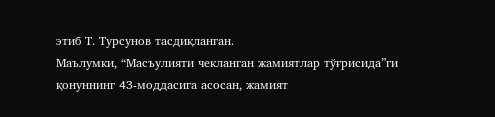этиб Т. Турсунов тасдиқланган.
Маълумки, “Масъулияти чекланган жамиятлар тўғрисида”ги қонуннинг 43-моддасига асосан, жамият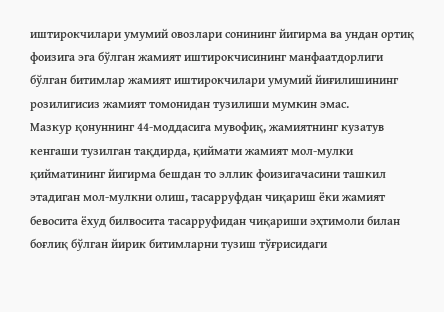иштирокчилари умумий овозлари сонининг йигирма ва ундан ортиқ фоизига эга бўлган жамият иштирокчисининг манфаатдорлиги бўлган битимлар жамият иштирокчилари умумий йиғилишининг розилигисиз жамият томонидан тузилиши мумкин эмас.
Мазкур қонуннинг 44-моддасига мувофиқ, жамиятнинг кузатув кенгаши тузилган тақдирда, қиймати жамият мол-мулки қийматининг йигирма бешдан то эллик фоизигачасини ташкил этадиган мол-мулкни олиш, тасарруфдан чиқариш ёки жамият бевосита ёхуд билвосита тасарруфидан чиқариши эҳтимоли билан боғлиқ бўлган йирик битимларни тузиш тўғрисидаги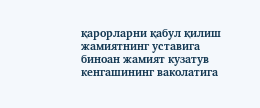қарорларни қабул қилиш жамиятнинг уставига биноан жамият кузатув кенгашининг ваколатига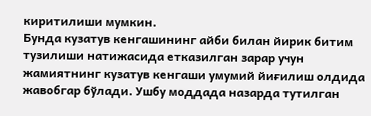киритилиши мумкин.
Бунда кузатув кенгашининг айби билан йирик битим тузилиши натижасида етказилган зарар учун жамиятнинг кузатув кенгаши умумий йиғилиш олдида жавобгар бўлади. Ушбу моддада назарда тутилган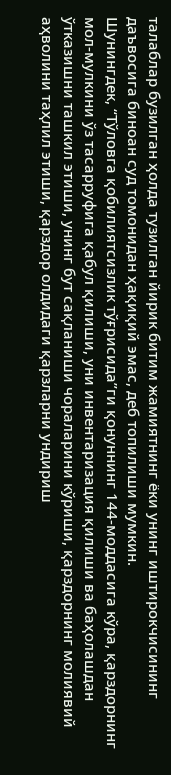талаблар бузилган ҳолда тузилган йирик битим жамиятнинг ёки унинг иштирокчисининг даъвосига биноан суд томонидан ҳақиқий эмас, деб топилиши мумкин.
Шунингдек, “Тўловга қобилиятсизлик тўғрисида”ги қонуннинг 144-моддасига кўра, қарздорнинг мол-мулкини ўз тасарруфига қабул қилиши, уни инвентаризация қилиши ва баҳолашдан ўтказишни ташкил этиши, унинг бут сақланиши чораларини кўриши, қарздорнинг молиявий аҳволини таҳлил этиши, қарздор олдидаги қарзларни ундириш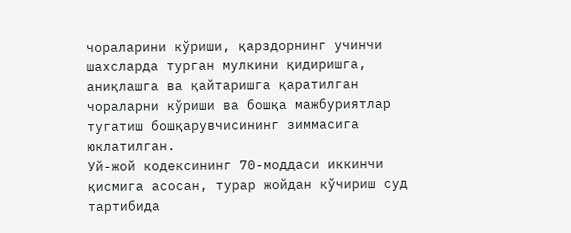чораларини кўриши, қарздорнинг учинчи шахсларда турган мулкини қидиришга, аниқлашга ва қайтаришга қаратилган чораларни кўриши ва бошқа мажбуриятлар тугатиш бошқарувчисининг зиммасига юклатилган.
Уй-жой кодексининг 70-моддаси иккинчи қисмига асосан, турар жойдан кўчириш суд тартибида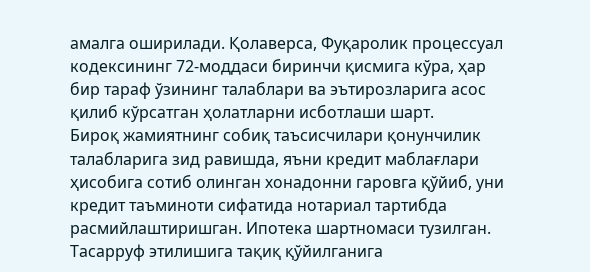амалга оширилади. Қолаверса, Фуқаролик процессуал кодексининг 72-моддаси биринчи қисмига кўра, ҳар бир тараф ўзининг талаблари ва эътирозларига асос қилиб кўрсатган ҳолатларни исботлаши шарт.
Бироқ жамиятнинг собиқ таъсисчилари қонунчилик талабларига зид равишда, яъни кредит маблағлари ҳисобига сотиб олинган хонадонни гаровга қўйиб, уни кредит таъминоти сифатида нотариал тартибда расмийлаштиришган. Ипотека шартномаси тузилган. Тасарруф этилишига тақиқ қўйилганига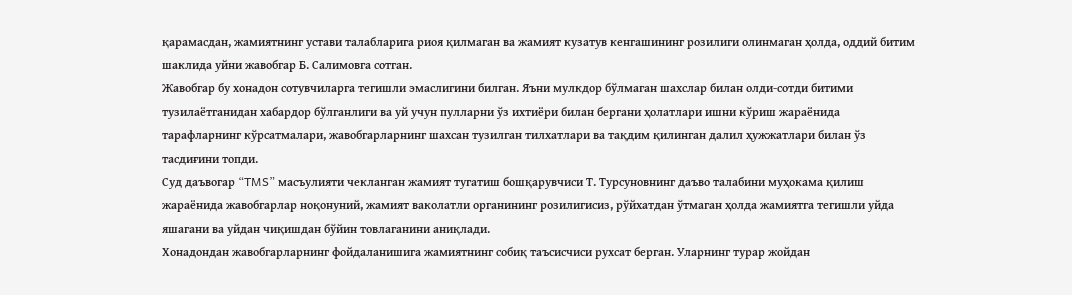қарамасдан, жамиятнинг устави талабларига риоя қилмаган ва жамият кузатув кенгашининг розилиги олинмаган ҳолда, оддий битим шаклида уйни жавобгар Б. Салимовга сотган.
Жавобгар бу хонадон сотувчиларга тегишли эмаслигини билган. Яъни мулкдор бўлмаган шахслар билан олди-сотди битими тузилаётганидан хабардор бўлганлиги ва уй учун пулларни ўз ихтиёри билан бергани ҳолатлари ишни кўриш жараёнида тарафларнинг кўрсатмалари, жавобгарларнинг шахсан тузилган тилхатлари ва тақдим қилинган далил ҳужжатлари билан ўз тасдиғини топди.
Суд даъвогар “TMS” масъулияти чекланган жамият тугатиш бошқарувчиси Т. Турсуновнинг даъво талабини муҳокама қилиш жараёнида жавобгарлар ноқонуний, жамият ваколатли органининг розилигисиз, рўйхатдан ўтмаган ҳолда жамиятга тегишли уйда яшагани ва уйдан чиқишдан бўйин товлаганини аниқлади.
Хонадондан жавобгарларнинг фойдаланишига жамиятнинг собиқ таъсисчиси рухсат берган. Уларнинг турар жойдан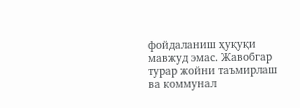фойдаланиш ҳуқуқи мавжуд эмас. Жавобгар турар жойни таъмирлаш ва коммунал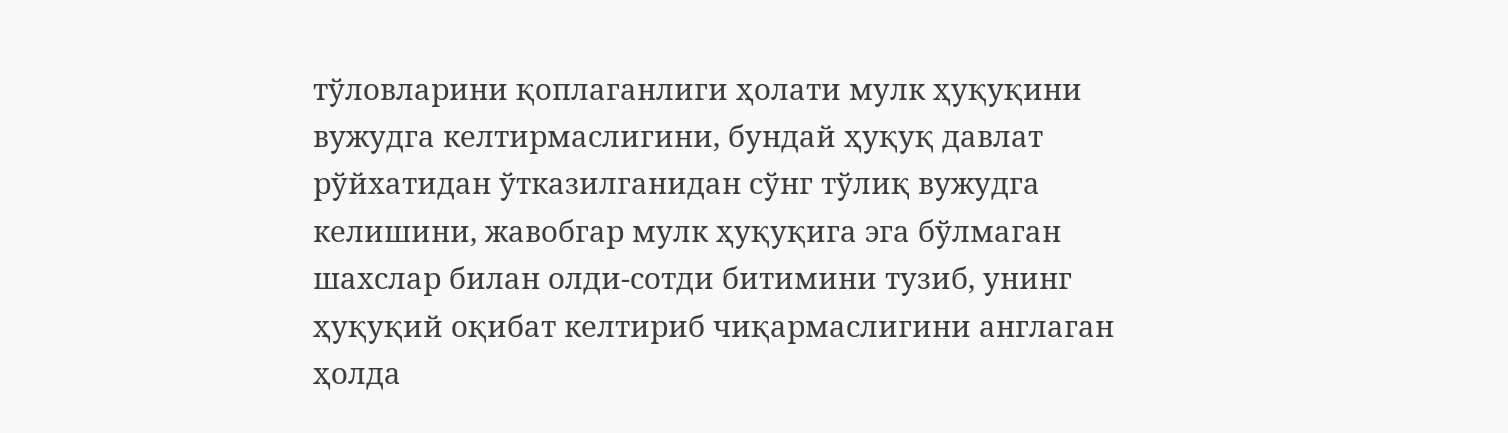тўловларини қоплаганлиги ҳолати мулк ҳуқуқини вужудга келтирмаслигини, бундай ҳуқуқ давлат рўйхатидан ўтказилганидан сўнг тўлиқ вужудга келишини, жавобгар мулк ҳуқуқига эга бўлмаган шахслар билан олди-сотди битимини тузиб, унинг ҳуқуқий оқибат келтириб чиқармаслигини англаган ҳолда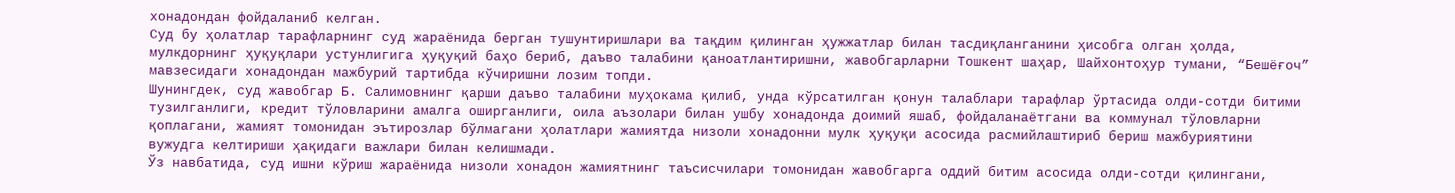хонадондан фойдаланиб келган.
Суд бу ҳолатлар тарафларнинг суд жараёнида берган тушунтиришлари ва тақдим қилинган ҳужжатлар билан тасдиқланганини ҳисобга олган ҳолда, мулкдорнинг ҳуқуқлари устунлигига ҳуқуқий баҳо бериб, даъво талабини қаноатлантиришни, жавобгарларни Тошкент шаҳар, Шайхонтоҳур тумани, “Бешёғоч” мавзесидаги хонадондан мажбурий тартибда кўчиришни лозим топди.
Шунингдек, суд жавобгар Б. Салимовнинг қарши даъво талабини муҳокама қилиб, унда кўрсатилган қонун талаблари тарафлар ўртасида олди-сотди битими тузилганлиги, кредит тўловларини амалга оширганлиги, оила аъзолари билан ушбу хонадонда доимий яшаб, фойдаланаётгани ва коммунал тўловларни қоплагани, жамият томонидан эътирозлар бўлмагани ҳолатлари жамиятда низоли хонадонни мулк ҳуқуқи асосида расмийлаштириб бериш мажбуриятини вужудга келтириши ҳақидаги важлари билан келишмади.
Ўз навбатида, суд ишни кўриш жараёнида низоли хонадон жамиятнинг таъсисчилари томонидан жавобгарга оддий битим асосида олди-сотди қилингани,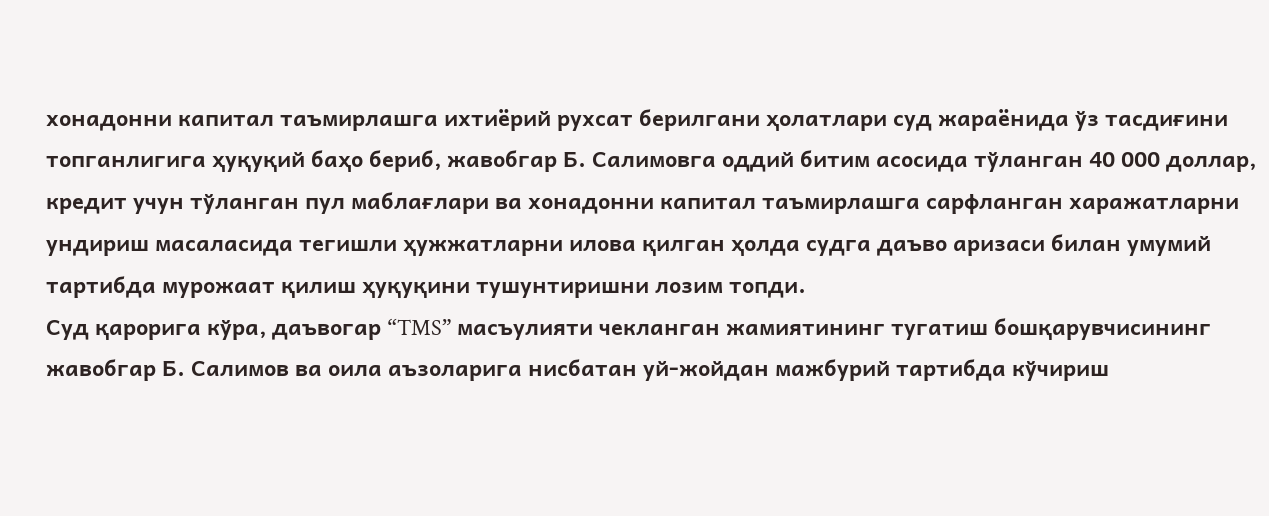хонадонни капитал таъмирлашга ихтиёрий рухсат берилгани ҳолатлари суд жараёнида ўз тасдиғини топганлигига ҳуқуқий баҳо бериб, жавобгар Б. Салимовга оддий битим асосида тўланган 40 000 доллар, кредит учун тўланган пул маблағлари ва хонадонни капитал таъмирлашга сарфланган харажатларни ундириш масаласида тегишли ҳужжатларни илова қилган ҳолда судга даъво аризаси билан умумий тартибда мурожаат қилиш ҳуқуқини тушунтиришни лозим топди.
Суд қарорига кўра, даъвогар “TMS” масъулияти чекланган жамиятининг тугатиш бошқарувчисининг жавобгар Б. Салимов ва оила аъзоларига нисбатан уй-жойдан мажбурий тартибда кўчириш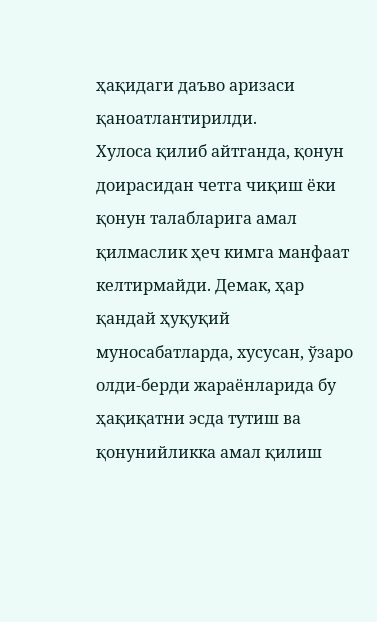ҳақидаги даъво аризаси қаноатлантирилди.
Хулоса қилиб айтганда, қонун доирасидан четга чиқиш ёки қонун талабларига амал қилмаслик ҳеч кимга манфаат келтирмайди. Демак, ҳар қандай ҳуқуқий муносабатларда, хусусан, ўзаро олди-берди жараёнларида бу ҳақиқатни эсда тутиш ва қонунийликка амал қилиш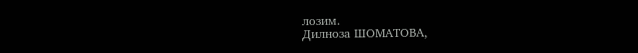лозим.
Дилноза ШОМАТОВА,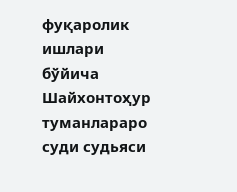фуқаролик ишлари бўйича
Шайхонтоҳур туманлараро
суди судьяси